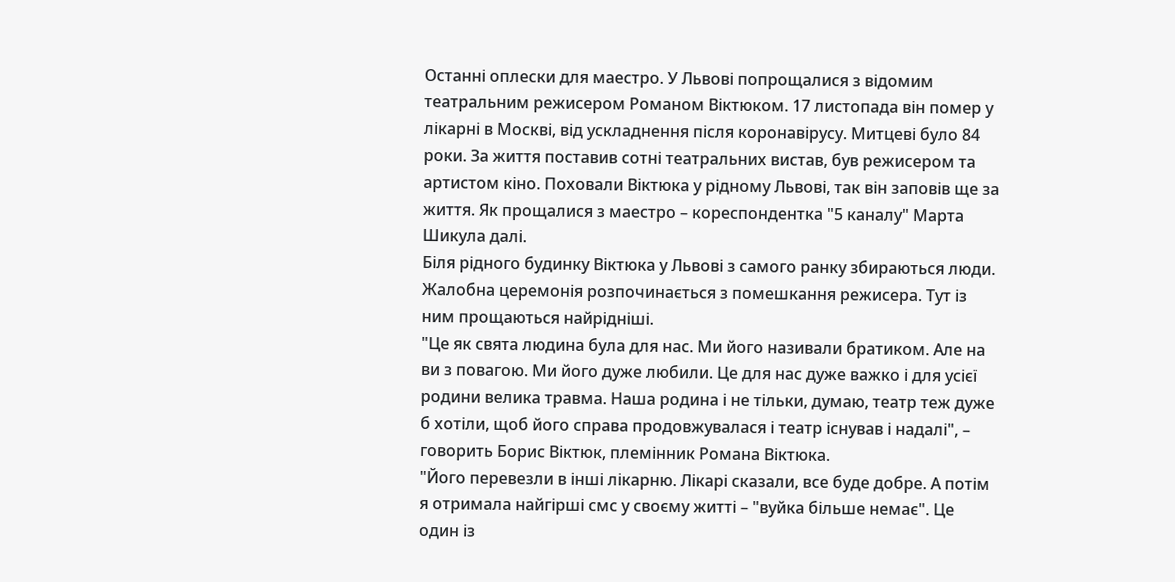Останні оплески для маестро. У Львові попрощалися з відомим театральним режисером Романом Віктюком. 17 листопада він помер у лікарні в Москві, від ускладнення після коронавірусу. Митцеві було 84 роки. За життя поставив сотні театральних вистав, був режисером та артистом кіно. Поховали Віктюка у рідному Львові, так він заповів ще за життя. Як прощалися з маестро – кореспондентка "5 каналу" Марта Шикула далі.
Біля рідного будинку Віктюка у Львові з самого ранку збираються люди. Жалобна церемонія розпочинається з помешкання режисера. Тут із ним прощаються найрідніші.
"Це як свята людина була для нас. Ми його називали братиком. Але на ви з повагою. Ми його дуже любили. Це для нас дуже важко і для усієї родини велика травма. Наша родина і не тільки, думаю, театр теж дуже б хотіли, щоб його справа продовжувалася і театр існував і надалі", – говорить Борис Віктюк, племінник Романа Віктюка.
"Його перевезли в інші лікарню. Лікарі сказали, все буде добре. А потім я отримала найгірші смс у своєму житті – "вуйка більше немає". Це один із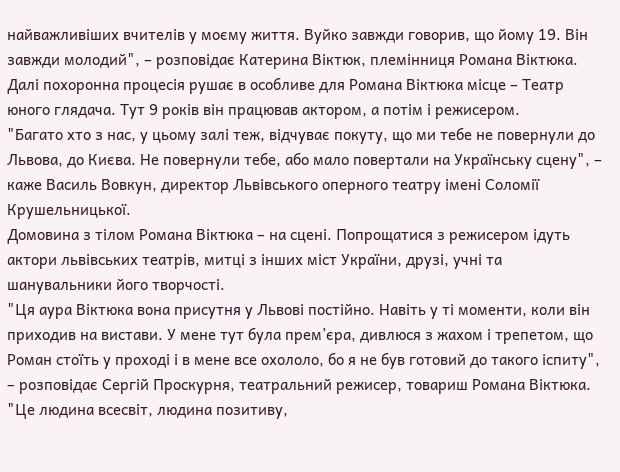найважливіших вчителів у моєму життя. Вуйко завжди говорив, що йому 19. Він завжди молодий", – розповідає Катерина Віктюк, племінниця Романа Віктюка.
Далі похоронна процесія рушає в особливе для Романа Віктюка місце – Театр юного глядача. Тут 9 років він працював актором, а потім і режисером.
"Багато хто з нас, у цьому залі теж, відчуває покуту, що ми тебе не повернули до Львова, до Києва. Не повернули тебе, або мало повертали на Українську сцену", – каже Василь Вовкун, директор Львівського оперного театру імені Соломії Крушельницької.
Домовина з тілом Романа Віктюка – на сцені. Попрощатися з режисером ідуть актори львівських театрів, митці з інших міст України, друзі, учні та шанувальники його творчості.
"Ця аура Віктюка вона присутня у Львові постійно. Навіть у ті моменти, коли він приходив на вистави. У мене тут була прем’єра, дивлюся з жахом і трепетом, що Роман стоїть у проході і в мене все охололо, бо я не був готовий до такого іспиту", – розповідає Сергій Проскурня, театральний режисер, товариш Романа Віктюка.
"Це людина всесвіт, людина позитиву,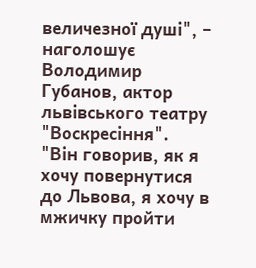величезної душі", – наголошує Володимир Губанов, актор львівського театру "Воскресіння".
"Він говорив, як я хочу повернутися до Львова, я хочу в мжичку пройти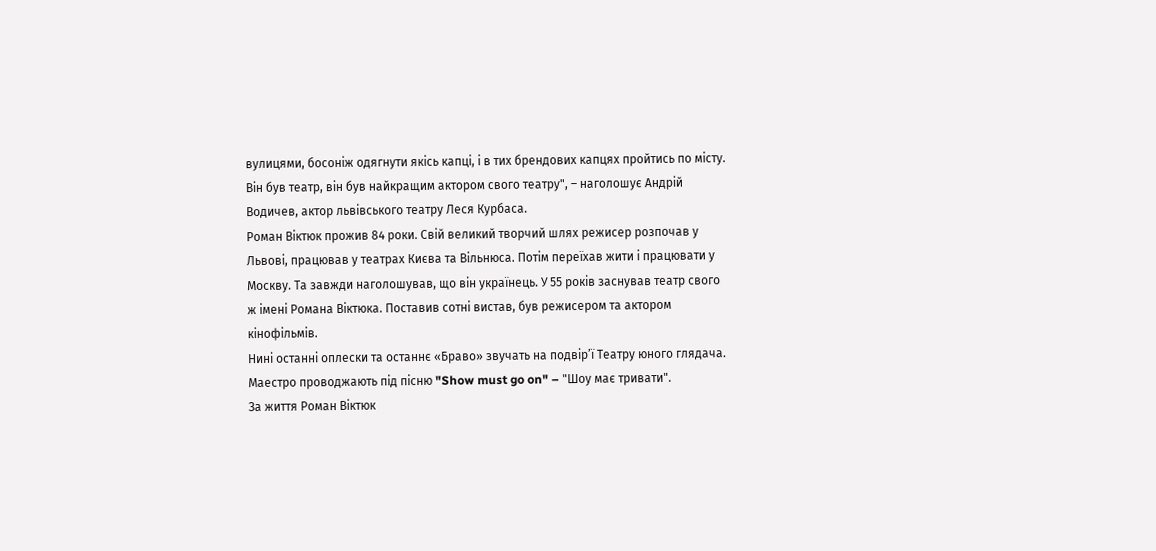вулицями, босоніж одягнути якісь капці, і в тих брендових капцях пройтись по місту. Він був театр, він був найкращим актором свого театру", – наголошує Андрій Водичев, актор львівського театру Леся Курбаса.
Роман Віктюк прожив 84 роки. Свій великий творчий шлях режисер розпочав у Львові, працював у театрах Києва та Вільнюса. Потім переїхав жити і працювати у Москву. Та завжди наголошував, що він українець. У 55 років заснував театр свого ж імені Романа Віктюка. Поставив сотні вистав, був режисером та актором кінофільмів.
Нині останні оплески та останнє «Браво» звучать на подвір’ї Театру юного глядача. Маестро проводжають під пісню "Show must go on" – "Шоу має тривати".
За життя Роман Віктюк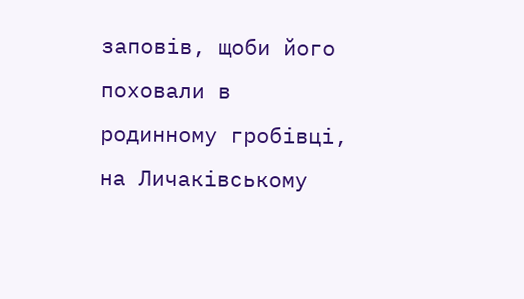заповів, щоби його поховали в родинному гробівці, на Личаківському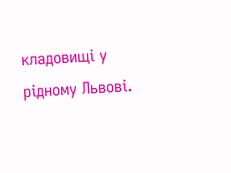кладовищі у рідному Львові.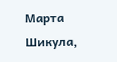Марта Шикула,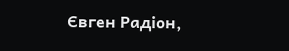Євген Радіон,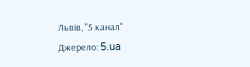Львів, "5 канал"
Джерело: 5.ua